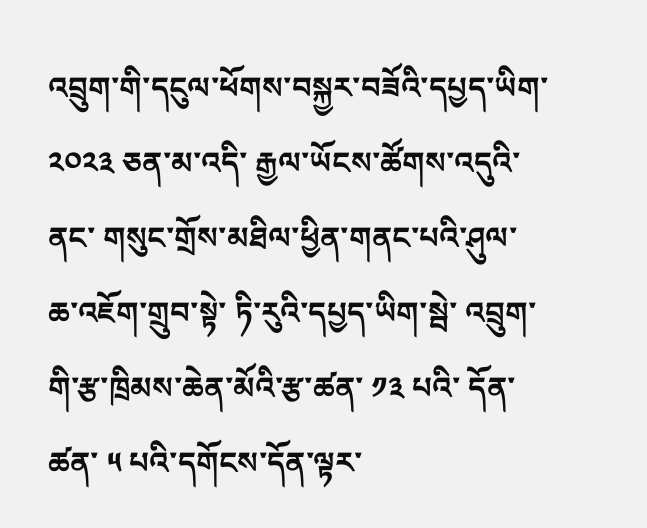འབྲུག་གི་དངུལ་ཕོགས་བསྐྱར་བཟོའི་དཔྱད་ཡིག་ ༢༠༢༣ ཅན་མ་འདི་ རྒྱལ་ཡོངས་ཚོགས་འདུའི་ནང་ གསུང་གྲོས་མཐིལ་ཕྱིན་གནང་པའི་ཤུལ་ ཆ་འཇོག་གྲུབ་སྟེ་ ཏི་རུའི་དཔྱད་ཡིག་སྦེ་ འབྲུག་གི་རྩ་ཁྲིམས་ཆེན་མོའི་རྩ་ཚན་ ༡༣ པའི་ དོན་ཚན་ ༥ པའི་དགོངས་དོན་ལྟར་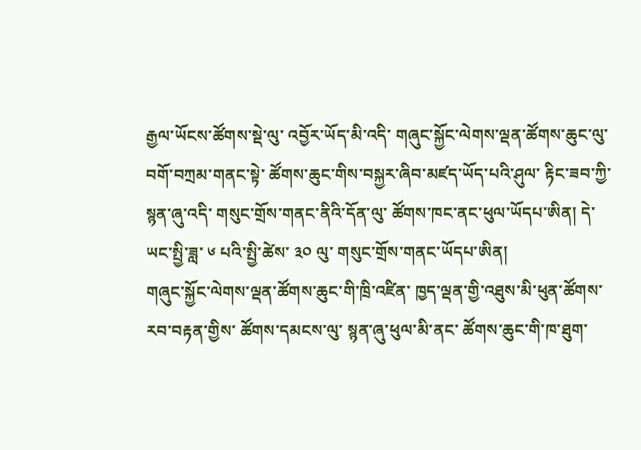རྒྱལ་ཡོངས་ཚོགས་སྡེ་ལུ་ འབྱོར་ཡོད་མི་འདི་ གཞུང་སྐྱོང་ལེགས་ལྡན་ཚོགས་ཆུང་ལུ་ བགོ་བཀྲམ་གནང་སྟེ་ ཚོགས་ཆུང་གིས་བསྐྱར་ཞིབ་མཛད་ཡོད་པའི་ཤུལ་ རྟིང་ཟབ་ཀྱི་སྙན་ཞུ་འདི་ གསུང་གྲོས་གནང་ནིའི་དོན་ལུ་ ཚོགས་ཁང་ནང་ཕུལ་ཡོདཔ་ཨིན། དེ་ཡང་སྤྱི་ཟླ་ ༦ པའི་སྤྱི་ཚེས་ ༣༠ ལུ་ གསུང་གྲོས་གནང་ཡོདཔ་ཨིན།
གཞུང་སྐྱོང་ལེགས་ལྡན་ཚོགས་ཆུང་གི་ཁྲི་འཛིན་ ཁྱད་ལྡན་གྱི་འཐུས་མི་ཕུན་ཚོགས་རབ་བརྟན་གྱིས་ ཚོགས་དམངས་ལུ་ སྙན་ཞུ་ཕུལ་མི་ནང་ ཚོགས་ཆུང་གི་ཁ་ཐུག་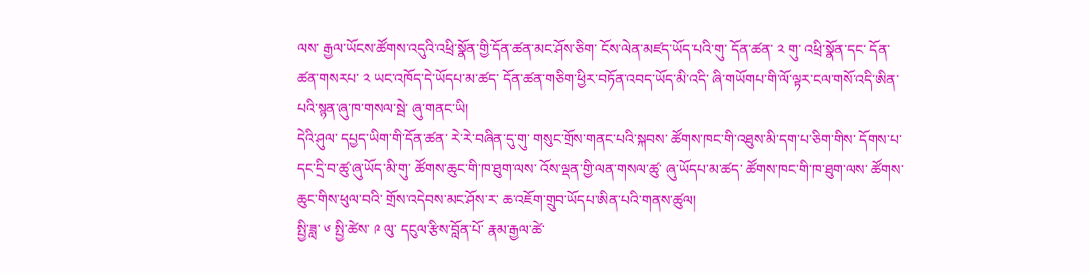ལས་ རྒྱལ་ཡོངས་ཚོགས་འདུའི་འཕྲི་སྣོན་གྱི་དོན་ཚན་མང་ཤོས་ཅིག་ ངོས་ལེན་མཛད་ཡོད་པའི་གུ་ དོན་ཚན་ ༢ གུ་ འཕྲི་སྣོན་དང་ དོན་ཚན་གསརཔ་ ༢ ཡང་འཁོད་དེ་ཡོདཔ་མ་ཚད་ དོན་ཚན་གཅིག་ཕྱིར་བཏོན་འབད་ཡོད་མི་འདི་ ཞི་གཡོགཔ་གི་ལོ་ལྟར་ངལ་གསོ་འདི་ཨིན་པའི་སྙན་ཞུ་ཁ་གསལ་སྦེ་ ཞུ་གནང་ཡི།
དེའི་ཤུལ་ དཔྱད་ཡིག་གི་དོན་ཚན་ རེ་རེ་བཞིན་དུ་གུ་ གསུང་གྲོས་གནང་པའི་སྐབས་ ཚོགས་ཁང་གི་འཐུས་མི་དག་པ་ཅིག་གིས་ དོགས་པ་དང་དྲི་བ་ཚུ་ཞུ་ཡོད་མི་གུ་ ཚོགས་ཆུང་གི་ཁ་ཐུག་ལས་ འོས་ལྡན་གྱི་ལན་གསལ་ཚུ་ ཞུ་ཡོདཔ་མ་ཚད་ ཚོགས་ཁང་གི་ཁ་ཐུག་ལས་ ཚོགས་ཆུང་གིས་ཕུལ་བའི་ གྲོས་འདེབས་མང་ཤོས་ར་ ཆ་འཇོག་གྲུབ་ཡོདཔ་ཨིན་པའི་གནས་ཚུལ།
སྤྱི་ཟླ་ ༦ སྤྱི་ཚེས་ ༩ ལུ་ དངུལ་རྩིས་བློན་པོ་ རྣམ་རྒྱལ་ཚེ་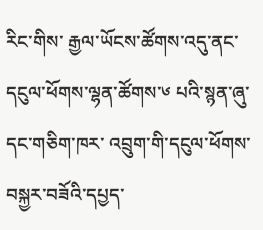རིང་གིས་ རྒྱལ་ཡོངས་ཚོགས་འདུ་ནང་ དངུལ་ཕོགས་ལྷན་ཚོགས་༦ པའི་སྙན་ཞུ་དང་གཅིག་ཁར་ འབྲུག་གི་དངུལ་ཕོགས་བསྐྱར་བཟོའི་དཔྱད་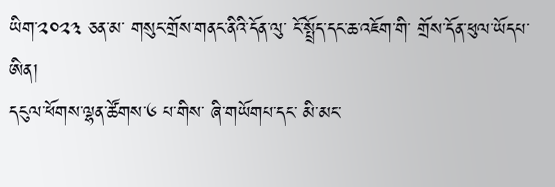ཡིག་༢༠༢༣ ཅན་མ་ གསུང་གྲོས་གནང་ནིའི་དོན་ལུ་ ངོ་སྤྲོད་དང་ཆ་འཇོག་གི་ གྲོས་དོན་ཕུལ་ཡོདཔ་ཨིན།
དངུལ་ཕོགས་ལྷན་ཚོགས་༦ པ་གིས་ ཞི་གཡོགཔ་དང་ མི་མང་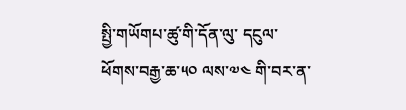སྤྱི་གཡོགཔ་ཚུ་གི་དོན་ལུ་ དངུལ་ཕོགས་བརྒྱ་ཆ་༥༠ ལས་༧༤ གི་བར་ན་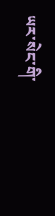ཡར་སེང་གི་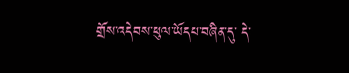གྲོས་འདེབས་ཕུལ་ཡོདཔ་བཞིན་དུ་ དེ་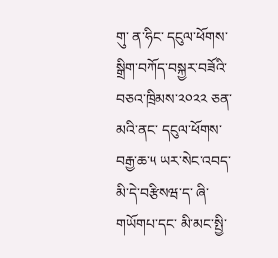གུ་ ན་ཧིང་ དངུལ་ཕོགས་སྒྲིག་བཀོད་བསྐྱར་བཟོའི་བཅའ་ཁྲིམས་༢༠༢༢ ཅན་མའི་ནང་ དངུལ་ཕོགས་བརྒྱ་ཆ་༥ ཡར་སེང་འབད་མི་དེ་བརྩིསཝ་ད་ ཞི་གཡོགཔ་དང་ མི་མང་སྤྱི་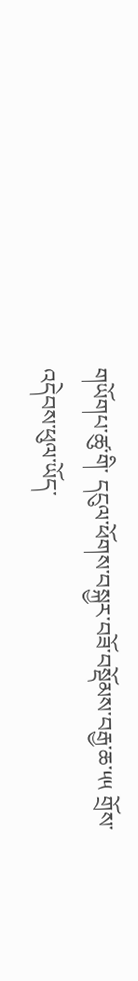གཡོགཔ་ཚུ་གི་ དངུལ་ཕོགས་བསྐྱར་བཟོ་བསྡོམས་བརྒྱ་ཆ་༥༥ གྲོས་འདེབས་ཕུལ་ཡོད་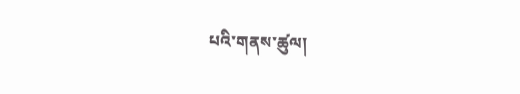པའི་གནས་ཚུལ།